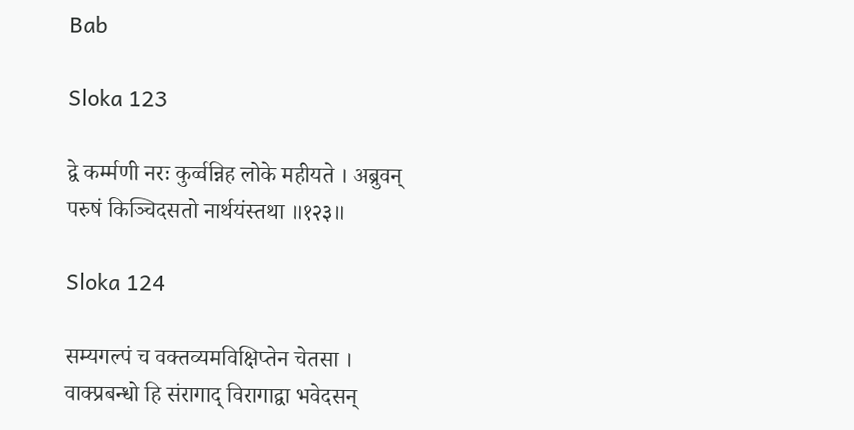Bab

Sloka 123

द्वे कर्म्मणी नरः कुर्व्वन्निह लोके महीयते । अब्रुवन् परुषं किञ्चिदसतो नार्थयंस्तथा ॥१२३॥

Sloka 124

सम्यगल्पं च वक्तव्यमविक्षिप्तेन चेतसा । वाक्प्रबन्धो हि संरागाद् विरागाद्वा भवेदसन्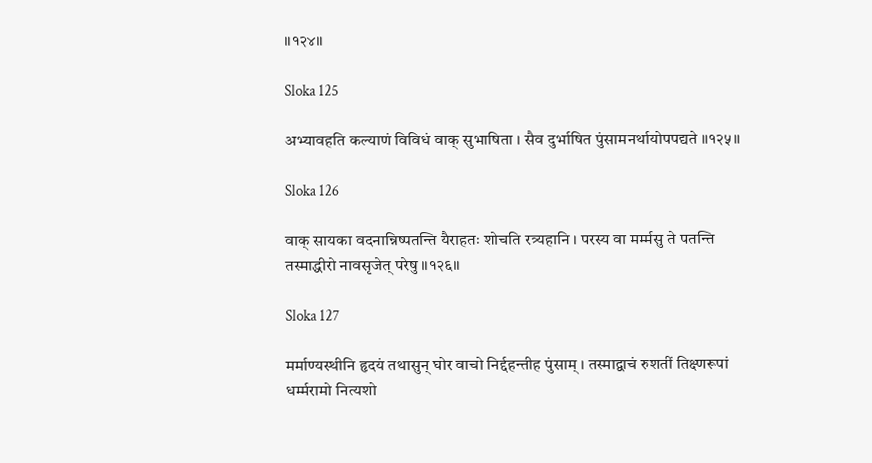॥१२४॥

Sloka 125

अभ्यावहति कल्याणं विविधं वाक् सुभाषिता । सैव दुर्भाषित पुंसामनर्थायोपपद्यते ॥१२५॥

Sloka 126

वाक् सायका वदनान्निष्पतन्ति यैराहतः शोचति रत्र्यहानि । परस्य वा मर्म्मसु ते पतन्ति तस्माद्धीरो नावसृजेत् परेषु ॥१२६॥

Sloka 127

मर्माण्यस्थीनि हृदयं तथासुन् घोर वाचो निर्द्दहन्तीह पुंसाम् । तस्माद्वाचं रुशतीं तिक्ष्णरूपां धर्म्मरामो नित्यशो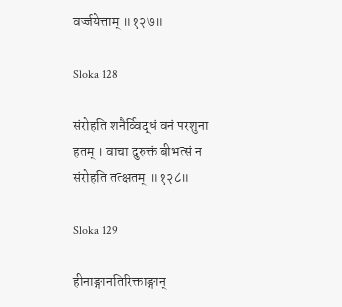वर्ज्जयेत्ताम् ॥१२७॥

Sloka 128

संरोहति शनैर्व्विद्धं वनं परशुना हतम् । वाचा दुरुक्तं बीभत्सं न संरोहति तत्क्षतम् ॥१२८॥

Sloka 129

हीनाङ्गानतिरिक्ताङ्गान्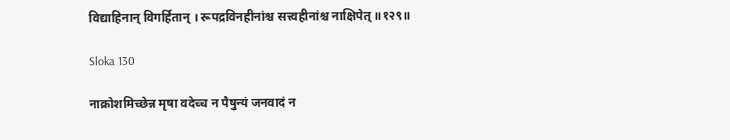विद्याहिनान् विगर्हितान् । रूपद्रविनहीनांश्च सत्त्वहीनांश्च नाक्षिपेत् ॥१२९॥

Sloka 130

नाक्रोशमिच्छेन्न मृषा वदेच्च न पैषुन्यं जनवादं न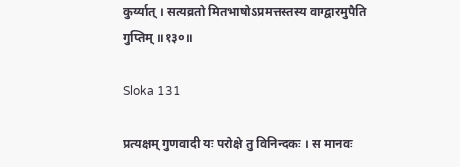कुर्य्यात् । सत्यव्रतो मितभाषोऽप्रमत्तस्तस्य वाग्द्वारमुपैति गुप्तिम् ॥१३०॥

Sloka 131

प्रत्यक्षम् गुणवादी यः परोक्षे तु विनिन्दकः । स मानवः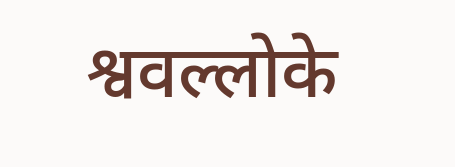श्ववल्लोके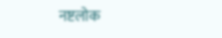नष्टलोक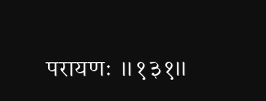परायणः ॥१३१॥